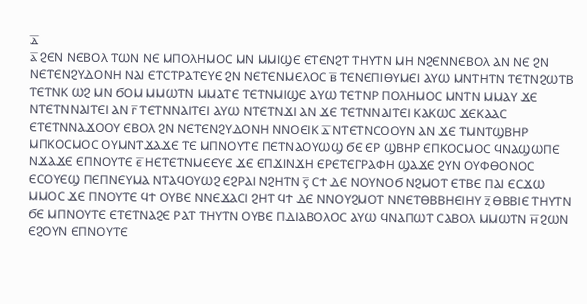ⲇ̅
ⲁ̅ ϨⲈⲚ ⲚⲈⲂⲞⲖ ⲦⲰⲚ ⲚⲈ ⲘⲠⲞⲖⲎⲘⲞⲤ ⲘⲚ ⲘⲘⲒϢⲈ ⲈⲦⲈⲚϨⲦ ⲦⲎⲨⲦⲚ ⲘⲎ ⲚϨⲈⲚⲚⲈⲂⲞⲖ ⲀⲚ ⲚⲈ ϨⲚ ⲚⲈⲦⲈⲚϨⲨⲆⲞⲚⲎ ⲚⲀⲒ ⲈⲦⲤⲦⲢⲀⲦⲈⲨⲈ ϨⲚ ⲚⲈⲦⲈⲚⲘⲈⲖⲞⲤ ⲃ̅ ⲦⲈⲚⲈⲠⲒⲐⲨⲘⲈⲒ ⲀⲨⲰ ⲘⲚⲦⲎⲦⲚ ⲦⲈⲦⲚϨⲰⲦⲂ ⲦⲈⲦⲚⲔ ⲰϨ ⲘⲚ ϬⲞⲘ ⲘⲘⲰⲦⲚ ⲘⲘⲀⲦⲈ ⲦⲈⲦⲚⲘⲒϢⲈ ⲀⲨⲰ ⲦⲈⲦⲚⲢ ⲠⲞⲖⲎⲘⲞⲤ ⲘⲚⲦⲚ ⲘⲘⲀⲨ ϪⲈ ⲚⲦⲈⲦⲚⲚⲀⲒⲦⲈⲒ ⲀⲚ ⲅ̅ ⲦⲈⲦⲚⲚⲀⲒⲦⲈⲒ ⲀⲨⲰ ⲚⲦⲈⲦⲚϪⲒ ⲀⲚ ϪⲈ ⲦⲈⲦⲚⲚⲀⲒⲦⲈⲒ ⲔⲀⲔⲰⲤ ϪⲈⲔⲀⲀⲤ ⲈⲦⲈⲦⲚⲚⲀϪⲞⲞⲨ ⲈⲂⲞⲖ ϨⲚ ⲚⲈⲦⲈⲚϨⲨⲆⲞⲚⲎ ⲚⲚⲞⲈⲒⲔ ⲇ̅ ⲚⲦⲈⲦⲚⲤⲞⲞⲨⲚ ⲀⲚ ϪⲈ ⲦⲘⲚⲦϢⲂⲎⲢ ⲘⲠⲔⲞⲤⲘⲞⲤ ⲞⲨⲘⲚⲦϪⲀϪⲈ ⲦⲈ ⲘⲠⲚⲞⲨⲦⲈ ⲠⲈⲦⲚⲀⲞⲨⲰϢ ϬⲈ ⲈⲢ ϢⲂⲎⲢ ⲈⲠⲔⲞⲤⲘⲞⲤ ϤⲚⲀϢⲰⲠⲈ ⲚϪⲀϪⲈ ⲈⲠⲚⲞⲨⲦⲈ ⲉ̅ ⲎⲈⲦⲈⲦⲚⲘⲈⲈⲨⲈ ϪⲈ ⲈⲠϪⲒⲚϪⲎ ⲈⲢⲈⲦⲈⲄⲢⲀⲪⲎ ϢⲀϪⲈ ϨⲨⲚ ⲞⲨⲪⲐⲞⲚⲞⲤ ⲈⲤⲞⲨⲈϢ ⲠⲈⲠⲚⲈⲨⲘⲀ ⲚⲦⲀϤⲞⲨⲰϨ ⲈϨⲢⲀⲒ ⲚϨⲎⲦⲚ ⲋ̅ ⲤϮ ⲆⲈ ⲚⲞⲨⲚⲞϬ ⲚϨⲘⲞⲦ ⲈⲦⲂⲈ ⲠⲀⲒ ⲈⲤϪⲰ ⲘⲘⲞⲤ ϪⲈ ⲠⲚⲞⲨⲦⲈ ϤϮ ⲞⲨⲂⲈ ⲚⲚⲈϪⲀⲤⲒ ϨⲎⲦ ϤϮ ⲆⲈ ⲚⲚⲞⲨϨⲘⲞⲦ ⲚⲚⲈⲦⲐⲂⲂⲎⲈⲒⲎⲨ ⲍ̅ ⲐⲂⲂⲒⲈ ⲦⲎⲨⲦⲚ ϬⲈ ⲘⲠⲚⲞⲨⲦⲈ ⲈⲦⲈⲦⲚⲀϨⲈ ⲢⲀⲦ ⲦⲎⲨⲦⲚ ⲞⲨⲂⲈ ⲠⲆⲒⲀⲂⲞⲖⲞⲤ ⲀⲨⲰ ϤⲚⲀⲠⲰⲦ ⲤⲀⲂⲞⲖ ⲘⲘⲰⲦⲚ ⲏ̅ ϨⲰⲚ ⲈϨⲞⲨⲚ ⲈⲠⲚⲞⲨⲦⲈ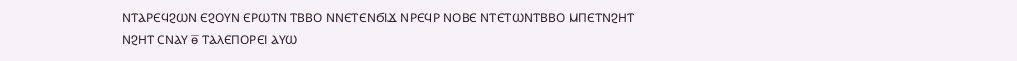ⲚⲦⲀⲢⲈϤϨⲰⲚ ⲈϨⲞⲨⲚ ⲈⲢⲰⲦⲚ ⲦⲂⲂⲞ ⲚⲚⲈⲦⲈⲚϬⲒϪ ⲚⲢⲈϤⲢ ⲚⲞⲂⲈ ⲚⲦⲈⲦⲰⲚⲦⲂⲂⲞ ⲘⲠⲈⲦⲚϨⲎⲦ ⲚϨⲎⲦ ⲤⲚⲀⲨ ⲑ̅ ⲦⲀⲖⲈⲠⲞⲢⲈⲒ ⲀⲨⲰ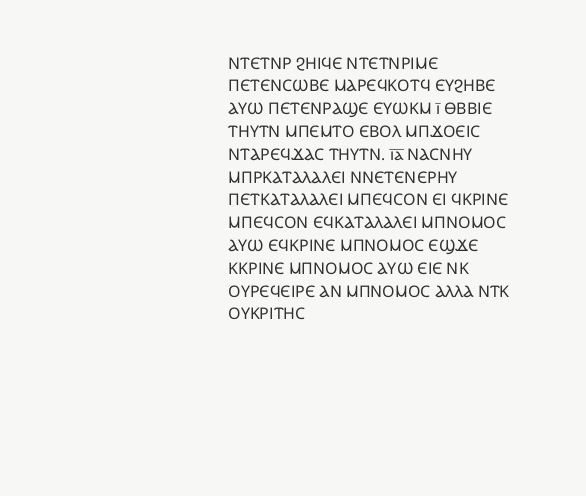ⲚⲦⲈⲦⲚⲢ ϨⲎⲒϤⲈ ⲚⲦⲈⲦⲚⲢⲒⲘⲈ ⲠⲈⲦⲈⲚⲤⲰⲂⲈ ⲘⲀⲢⲈϤⲔⲞⲦϤ ⲈⲨϨⲎⲂⲈ ⲀⲨⲰ ⲠⲈⲦⲈⲚⲢⲀϢⲈ ⲈⲨⲰⲔⲘ ⲓ̅ ⲐⲂⲂⲒⲈ ⲦⲎⲨⲦⲚ ⲘⲠⲈⲘⲦⲞ ⲈⲂⲞⲖ ⲘⲠϪⲞⲈⲒⲤ ⲚⲦⲀⲢⲈϤϪⲀⲤ ⲦⲎⲨⲦⲚ. ⲓ̅ⲁ̅ ⲚⲀⲤⲚⲎⲨ ⲘⲠⲢⲔⲀⲦⲀⲖⲀⲖⲈⲒ ⲚⲚⲈⲦⲈⲚⲈⲢⲎⲨ ⲠⲈⲦⲔⲀⲦⲀⲖⲀⲖⲈⲒ ⲘⲠⲈϤⲤⲞⲚ ⲈⲒ ϤⲔⲢⲒⲚⲈ ⲘⲠⲈϤⲤⲞⲚ ⲈϤⲔⲀⲦⲀⲖⲀⲖⲈⲒ ⲘⲠⲚⲞⲘⲞⲤ ⲀⲨⲰ ⲈϤⲔⲢⲒⲚⲈ ⲘⲠⲚⲞⲘⲞⲤ ⲈϢϪⲈ ⲔⲔⲢⲒⲚⲈ ⲘⲠⲚⲞⲘⲞⲤ ⲀⲨⲰ ⲈⲒⲈ ⲚⲔ ⲞⲨⲢⲈϤⲈⲒⲢⲈ ⲀⲚ ⲘⲠⲚⲞⲘⲞⲤ ⲀⲖⲖⲀ ⲚⲦⲔ ⲞⲨⲔⲢⲒⲦⲎⲤ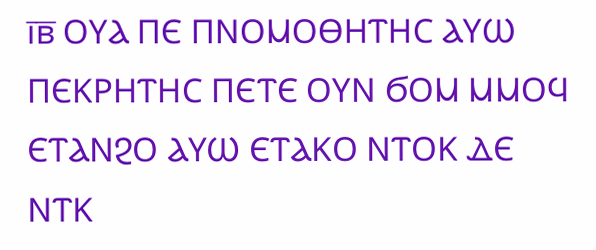ⲓ̅ⲃ̅ ⲞⲨⲀ ⲠⲈ ⲠⲚⲞⲘⲞⲐⲎⲦⲎⲤ ⲀⲨⲰ ⲠⲈⲔⲢⲎⲦⲎⲤ ⲠⲈⲦⲈ ⲞⲨⲚ ϬⲞⲘ ⲘⲘⲞϤ ⲈⲦⲀⲚϨⲞ ⲀⲨⲰ ⲈⲦⲀⲔⲞ ⲚⲦⲞⲔ ⲆⲈ ⲚⲦⲔ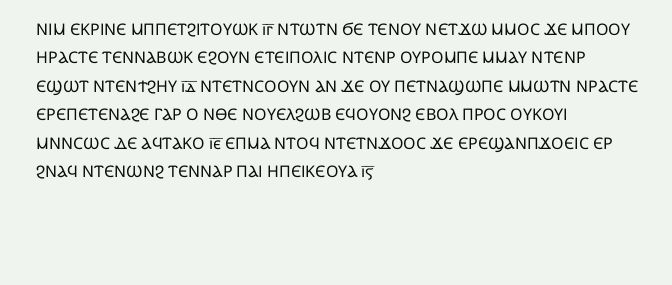ⲚⲒⲘ ⲈⲔⲢⲒⲚⲈ ⲘⲠⲠⲈⲦϨⲒⲦⲞⲨⲰⲔ ⲓ̅ⲅ̅ ⲚⲦⲰⲦⲚ ϬⲈ ⲦⲈⲚⲞⲨ ⲚⲈⲦϪⲰ ⲘⲘⲞⲤ ϪⲈ ⲘⲠⲞⲞⲨ ⲎⲢⲀⲤⲦⲈ ⲦⲈⲚⲚⲀⲂⲰⲔ ⲈϨⲞⲨⲚ ⲈⲦⲈⲒⲠⲞⲖⲒⲤ ⲚⲦⲈⲚⲢ ⲞⲨⲢⲞⲘⲠⲈ ⲘⲘⲀⲨ ⲚⲦⲈⲚⲢ ⲈϢⲰⲦ ⲚⲦⲈⲚϮϨⲎⲨ ⲓ̅ⲇ̅ ⲚⲦⲈⲦⲚⲤⲞⲞⲨⲚ ⲀⲚ ϪⲈ ⲞⲨ ⲠⲈⲦⲚⲀϢⲰⲠⲈ ⲘⲘⲰⲦⲚ ⲚⲢⲀⲤⲦⲈ ⲈⲢⲈⲠⲈⲦⲈⲚⲀϨⲈ ⲄⲀⲢ Ⲟ ⲚⲐⲈ ⲚⲞⲨⲈⲖϨⲰⲂ ⲈϤⲞⲨⲞⲚϨ ⲈⲂⲞⲖ ⲠⲢⲞⲤ ⲞⲨⲔⲞⲨⲒ ⲘⲚⲚⲤⲰⲤ ⲆⲈ ⲀϤⲦⲀⲔⲞ ⲓ̅ⲉ̅ ⲈⲠⲘⲀ ⲚⲦⲞϤ ⲚⲦⲈⲦⲚϪⲞⲞⲤ ϪⲈ ⲈⲢⲈϢⲀⲚⲠϪⲞⲈⲒⲤ ⲈⲢ ϨⲚⲀϤ ⲚⲦⲈⲚⲰⲚϨ ⲦⲈⲚⲚⲀⲢ ⲠⲀⲒ ⲎⲠⲈⲒⲔⲈⲞⲨⲀ ⲓ̅ⲋ̅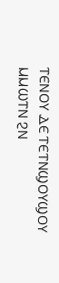ⲦⲈⲚⲞⲨ ⲆⲈ ⲦⲈⲦⲚϢⲞⲨϢⲞⲨ ⲘⲘⲰⲦⲚ ϨⲚ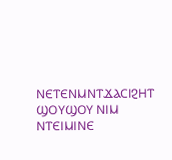ⲚⲈⲦⲈⲚⲘⲚⲦϪⲀⲤⲒϨⲎⲦ ϢⲞⲨϢⲞⲨ ⲚⲒⲘ ⲚⲦⲈⲒⲘⲒⲚⲈ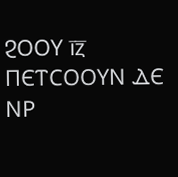ϨⲞⲞⲨ ⲓ̅ⲍ̅ ⲠⲈⲦⲤⲞⲞⲨⲚ ⲆⲈ ⲚⲢ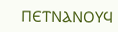ⲠⲈⲦⲚⲀⲚⲞⲨϤ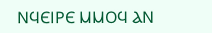ⲚϤⲈⲒⲢⲈ ⲘⲘⲞϤ ⲀⲚ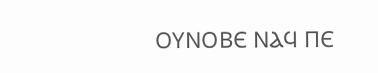ⲞⲨⲚⲞⲂⲈ ⲚⲀϤ ⲠⲈ